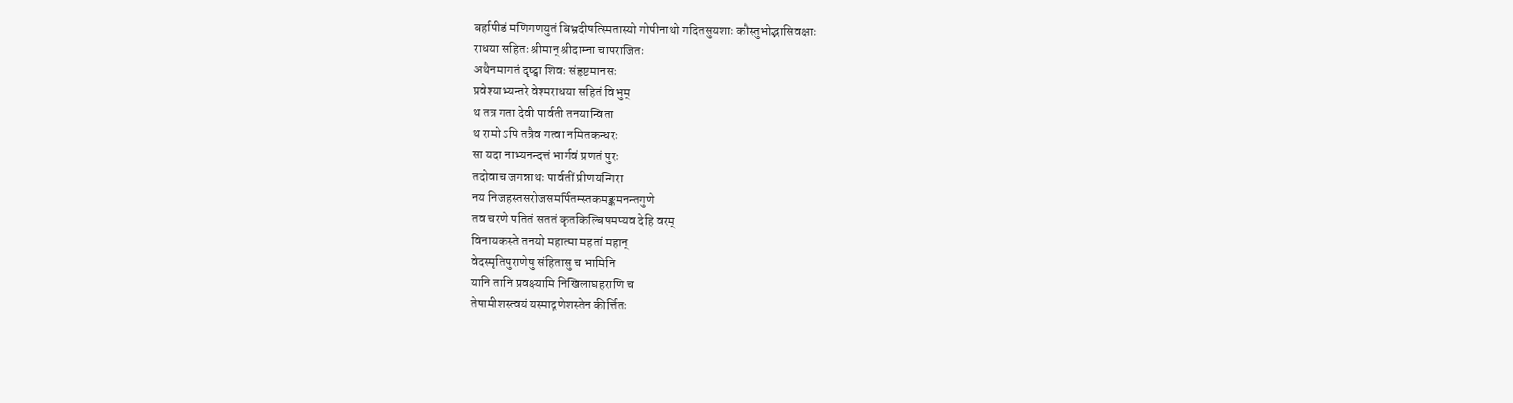बर्हापीडं मणिगणयुतं बिभ्रदीषत्स्मितास्यो गोपीनाथो गदितसुयशाः कौस्तुभोद्भासिवक्षाः
राधया सहितः श्रीमान् श्रीदाम्ना चापराजितः
अथैनमागतं दृष्ट्वा शिवः संहृष्टमानसः
प्रवेश्याभ्यन्तरे वेश्मराधया सहितं विभुम्
थ तत्र गता देवी पार्वती तनयान्विता
थ रामो ऽपि तत्रैव गत्वा नमितकन्धरः
सा यदा नाभ्यनन्दत्तं भार्गवं प्रणतं पुरः
तदोवाच जगन्नाथः पार्वतीं प्रीणयन्गिरा
नय निजहस्तसरोजसमर्पितम्स्तकमङ्कमनन्तगुणे
तव चरणे पतितं सततं कृतकिल्बिषमप्यव देहि वरम्
विनायकस्ते तनयो महात्मा महतां महान्
वेदस्मृतिपुराणेषु संहितासु च भामिनि
यानि तानि प्रवक्ष्यामि निखिलाघहराणि च
तेषामीशस्त्वयं यस्माद्गणेशस्तेन कीर्त्तितः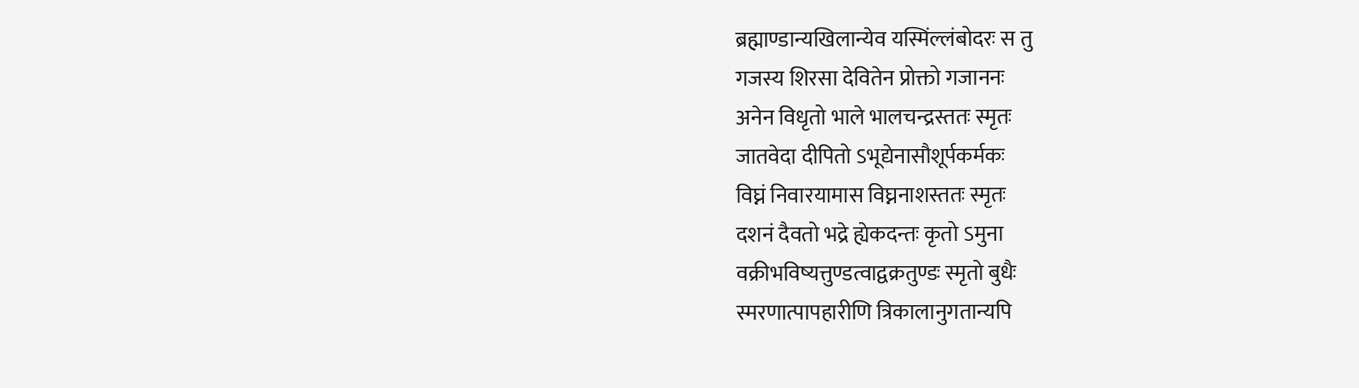ब्रह्माण्डान्यखिलान्येव यस्मिंल्लंबोदरः स तु
गजस्य शिरसा देवितेन प्रोक्तो गजाननः
अनेन विधृतो भाले भालचन्द्रस्ततः स्मृतः
जातवेदा दीपितो ऽभूद्येनासौशूर्पकर्मकः
विघ्नं निवारयामास विघ्ननाशस्ततः स्मृतः
दशनं दैवतो भद्रे ह्येकदन्तः कृतो ऽमुना
वक्रीभविष्यत्तुण्डत्वाद्वक्रतुण्डः स्मृतो बुधैः
स्मरणात्पापहारीणि त्रिकालानुगतान्यपि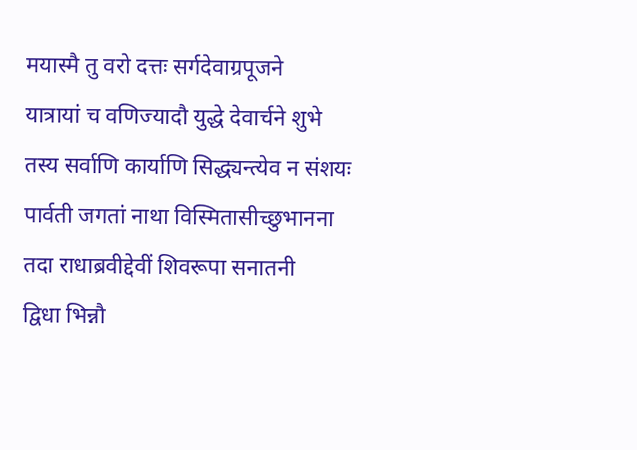मयास्मै तु वरो दत्तः सर्गदेवाग्रपूजने
यात्रायां च वणिज्यादौ युद्धे देवार्चने शुभे
तस्य सर्वाणि कार्याणि सिद्ध्यन्त्येव न संशयः
पार्वती जगतां नाथा विस्मितासीच्छुभानना
तदा राधाब्रवीद्देवीं शिवरूपा सनातनी
द्विधा भिन्नौ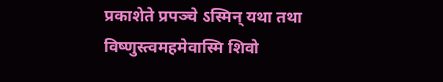प्रकाशेते प्रपञ्चे ऽस्मिन् यथा तथा
विष्णुस्त्वमहमेवास्मि शिवो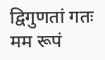द्विगुणतां गतः
मम रूपं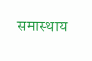समास्थाय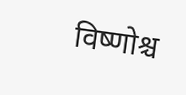विष्णोश्च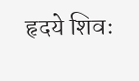हृदये शिवः